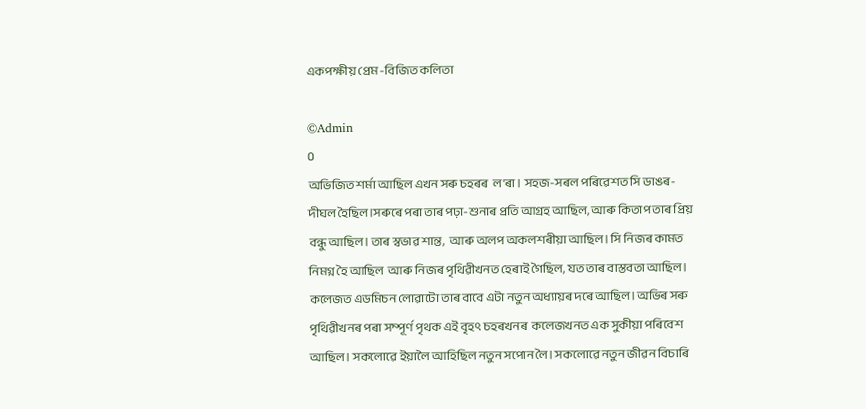একপক্ষীয় প্ৰেম -বিজিত কলিতা

©Admin
0
অভিজিত শৰ্মা আছিল এখন সৰু চহৰৰ  ল'ৰা। সহজ-সৰল পৰিৱেশত সি ডাঙৰ-দীঘল হৈছিল।সৰুৰে পৰা তাৰ পঢ়া-শুনাৰ প্ৰতি আগ্ৰহ আছিল, আৰু কিতাপ তাৰ প্ৰিয় বন্ধু আছিল। তাৰ স্বভাৱ শান্ত,  আৰু অলপ অকলশৰীয়া আছিল। সি নিজৰ কামত নিমগ্ন হৈ আছিল  আৰু নিজৰ পৃথিৱীখনত হেৰাই গৈছিল, যত তাৰ বাস্তবতা আছিল।  কলেজত এডমিচন লোৱাটো তাৰ বাবে এটা নতুন অধ্যায়ৰ দৰে আছিল। অভিৰ সৰু পৃথিৱীখনৰ পৰা সম্পূৰ্ণ পৃথক এই বৃহৎ চহৰখনৰ  কলেজখনত এক সুকীয়া পৰিবেশ আছিল। সকলোৱে ইয়ালৈ আহিছিল নতুন সপোন লৈ। সকলোৱে নতুন জীৱন বিচাৰি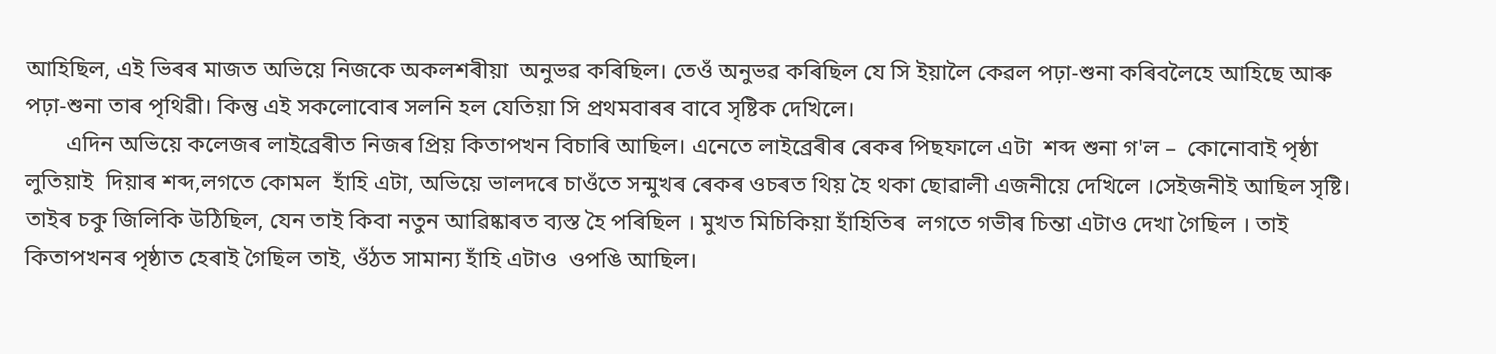আহিছিল, এই ভিৰৰ মাজত অভিয়ে নিজকে অকলশৰীয়া  অনুভৱ কৰিছিল। তেওঁ অনুভৱ কৰিছিল যে সি ইয়ালৈ কেৱল পঢ়া-শুনা কৰিবলৈহে আহিছে আৰু পঢ়া-শুনা তাৰ পৃথিৱী। কিন্তু এই সকলোবোৰ সলনি হল যেতিয়া সি প্ৰথমবাৰৰ বাবে সৃষ্টিক দেখিলে।
       এদিন অভিয়ে কলেজৰ লাইব্ৰেৰীত নিজৰ প্ৰিয় কিতাপখন বিচাৰি আছিল। এনেতে লাইব্ৰেৰীৰ ৰেকৰ পিছফালে এটা  শব্দ শুনা গ'ল –  কোনোবাই পৃষ্ঠা লুতিয়াই  দিয়াৰ শব্দ,লগতে কোমল  হাঁহি এটা, অভিয়ে ভালদৰে চাওঁতে সন্মুখৰ ৰেকৰ ওচৰত থিয় হৈ থকা ছোৱালী এজনীয়ে দেখিলে ।সেইজনীই আছিল সৃষ্টি। তাইৰ চকু জিলিকি উঠিছিল, যেন তাই কিবা নতুন আৱিষ্কাৰত ব্যস্ত হৈ পৰিছিল । মুখত মিচিকিয়া হাঁহিতিৰ  লগতে গভীৰ চিন্তা এটাও দেখা গৈছিল । তাই কিতাপখনৰ পৃষ্ঠাত হেৰাই গৈছিল তাই, ওঁঠত সামান্য হাঁহি এটাও  ওপঙি আছিল।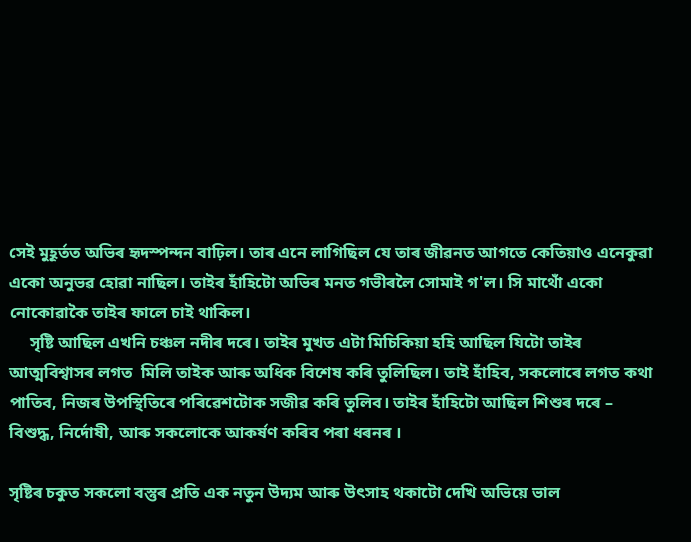সেই মুহূৰ্তত অভিৰ হৃদস্পন্দন বাঢ়িল। তাৰ এনে লাগিছিল যে তাৰ জীৱনত আগতে কেতিয়াও এনেকুৱা একো অনুভৱ হোৱা নাছিল। তাইৰ হাঁহিটো অভিৰ মনত গভীৰলৈ সোমাই গ'ল। সি মাথোঁ একো নোকোৱাকৈ তাইৰ ফালে চাই থাকিল।
     সৃষ্টি আছিল এখনি চঞ্চল নদীৰ দৰে। তাইৰ মুখত এটা মিচিকিয়া হহি আছিল যিটো তাইৰ আত্মবিশ্বাসৰ লগত  মিলি তাইক আৰু অধিক বিশেষ কৰি তুলিছিল। তাই হাঁহিব, সকলোৰে লগত কথা পাতিব, নিজৰ উপস্থিতিৰে পৰিৱেশটোক সজীৱ কৰি তুলিব। তাইৰ হাঁহিটো আছিল শিশুৰ দৰে – বিশুদ্ধ, নিৰ্দোষী, আৰু সকলোকে আকৰ্ষণ কৰিব পৰা ধৰনৰ ।

সৃষ্টিৰ চকুত সকলো বস্তুৰ প্ৰতি এক নতুন উদ্যম আৰু উৎসাহ থকাটো দেখি অভিয়ে ভাল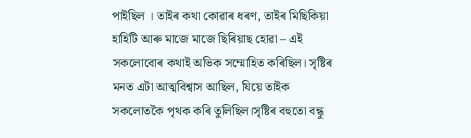পাইছিল । তাইৰ কথা কোৱাৰ ধৰণ, তাইৰ মিছিকিয়া হাহিটি আৰু মাজে মাজে ছিৰিয়াছ হোৱা – এই সকলোবোৰ কথাই অভিক সম্মোহিত কৰিছিল। সৃষ্টিৰ মনত এটা আত্মবিশ্বাস আছিল, যিয়ে তাইক সকলোতকৈ পৃথক কৰি তুলিছিল।সৃষ্টিৰ বহুতো বন্ধু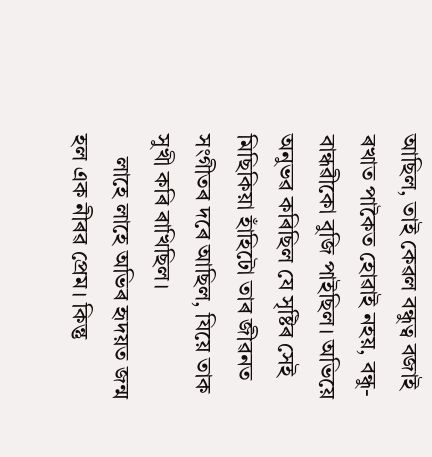আছিল, তাই কেৱল বন্ধুত্ব বজাই ৰখাত পাকৈত হোৱাই নহয়, বন্ধু-বান্ধৱীকো বুজি পাইছিল। অভিয়ে অনুভৱ কৰিছিল যে সৃষ্টিৰ সেই মিছিকিয়া হাঁহিটো তাৰ জীৱনত সংগীতৰ দৰে আছিল, যিয়ে তাক সুখী কৰি ৰাখিছিল।
    লাহে লাহে অভিৰ হৃদয়ত জন্ম হল এক নীৰৱ প্ৰেম। কিন্তু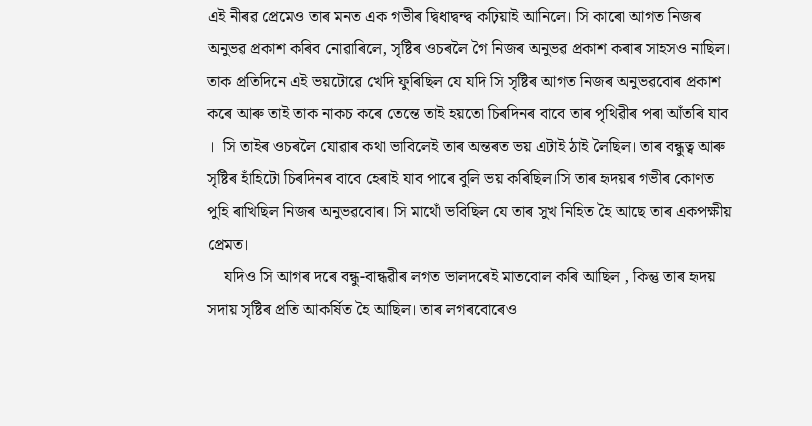এই নীৰৱ প্ৰেমেও তাৰ মনত এক গভীৰ দ্বিধাদ্বন্দ্ব কঢ়িয়াই আনিলে। সি কাৰো আগত নিজৰ অনুভৱ প্ৰকাশ কৰিব নোৱাৰিলে, সৃষ্টিৰ ওচৰলৈ গৈ নিজৰ অনুভৱ প্ৰকাশ কৰাৰ সাহসও নাছিল। তাক প্ৰতিদিনে এই ভয়টোৱে খেদি ফুৰিছিল যে যদি সি সৃষ্টিৰ আগত নিজৰ অনুভৱবোৰ প্ৰকাশ কৰে আৰু তাই তাক নাকচ কৰে তেন্তে তাই হয়তো চিৰদিনৰ বাবে তাৰ পৃথিৱীৰ পৰা আঁতৰি যাব ।  সি তাইৰ ওচৰলৈ যোৱাৰ কথা ভাবিলেই তাৰ অন্তৰত ভয় এটাই ঠাই লৈছিল। তাৰ বন্ধুত্ব আৰু সৃষ্টিৰ হাঁহিটো চিৰদিনৰ বাবে হেৰাই যাব পাৰে বুলি ভয় কৰিছিল।সি তাৰ হৃদয়ৰ গভীৰ কোণত পুহি ৰাখিছিল নিজৰ অনুভৱবোৰ। সি মাথোঁ ভবিছিল যে তাৰ সুখ নিহিত হৈ আছে তাৰ একপক্ষীয় প্ৰেমত।
    যদিও সি আগৰ দৰে বন্ধু-বান্ধৱীৰ লগত ভালদৰেই মাতবোল কৰি আছিল , কিন্তু তাৰ হৃদয় সদায় সৃষ্টিৰ প্ৰতি আকৰ্ষিত হৈ আছিল। তাৰ লগৰবোৰেও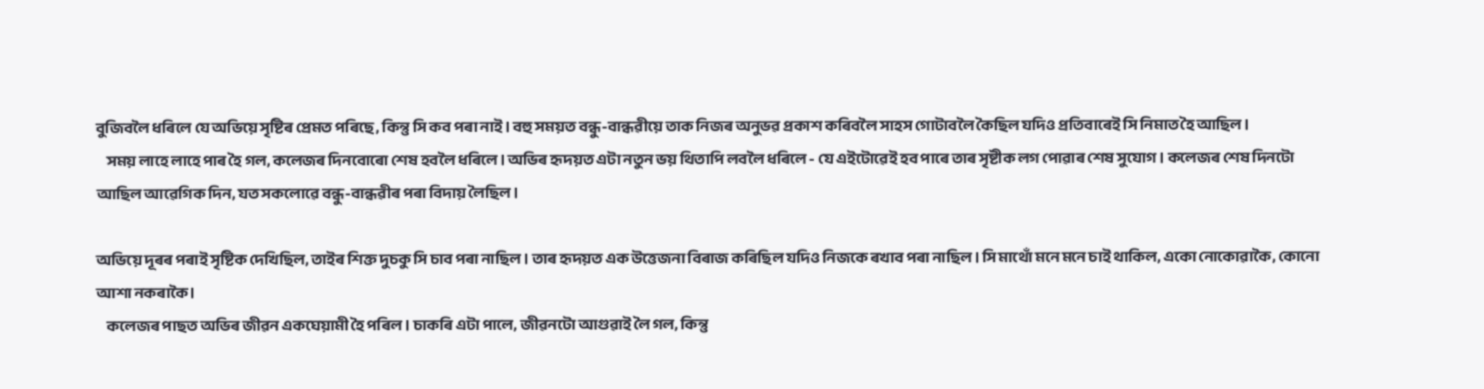বুজিবলৈ ধৰিলে যে অভিয়ে সৃষ্টিৰ প্ৰেমত পৰিছে , কিন্তু সি কব পৰা নাই। বহু সময়ত বন্ধু-বান্ধৱীয়ে তাক নিজৰ অনুভৱ প্ৰকাশ কৰিবলৈ সাহস গোটাবলৈ কৈছিল যদিও প্ৰতিবাৰেই সি নিমাত হৈ আছিল ।
    সময় লাহে লাহে পাৰ হৈ গল, কলেজৰ দিনবোৰো শেষ হবলৈ ধৰিলে। অভিৰ হৃদয়ত এটা নতুন ভয় থিতাপি লবলৈ ধৰিলে - যে এইটোৱেই হব পাৰে তাৰ সৃষ্টীক লগ পোৱাৰ শেষ সুযোগ। কলেজৰ শেষ দিনটো আছিল আৱেগিক দিন, যত সকলোৱে বন্ধু-বান্ধৱীৰ পৰা বিদায় লৈছিল।

অভিয়ে দূৰৰ পৰাই সৃষ্টিক দেখিছিল, তাইৰ শিক্ত দুচকু সি চাব পৰা নাছিল। তাৰ হৃদয়ত এক উত্তেজনা বিৰাজ কৰিছিল যদিও নিজকে ৰখাব পৰা নাছিল। সি মাথোঁ মনে মনে চাই থাকিল, একো নোকোৱাকৈ, কোনো আশা নকৰাকৈ।
    কলেজৰ পাছত অভিৰ জীৱন একঘেয়ামী হৈ পৰিল। চাকৰি এটা পালে, জীৱনটো আগুৱাই লৈ গল, কিন্তু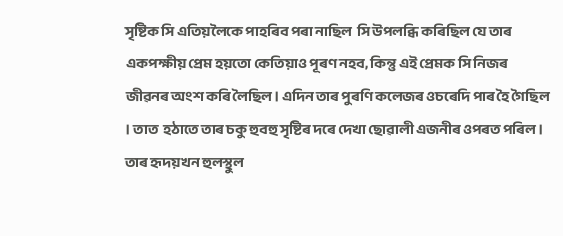সৃষ্টিক সি এতিয়লৈকে পাহৰিব পৰা নাছিল  সি উপলব্ধি কৰিছিল যে তাৰ একপক্ষীয় প্ৰেম হয়তো কেতিয়াও পূৰণ নহব, কিন্তু এই প্ৰেমক সি নিজৰ জীৱনৰ অংশ কৰি লৈছিল। এদিন তাৰ পুৰণি কলেজৰ ওচৰেদি পাৰ হৈ গৈছিল । তাত  হঠাতে তাৰ চকু হুবহু সৃষ্টিৰ দৰে দেখা ছোৱালী এজনীৰ ওপৰত পৰিল। তাৰ হৃদয়খন হুলস্থুল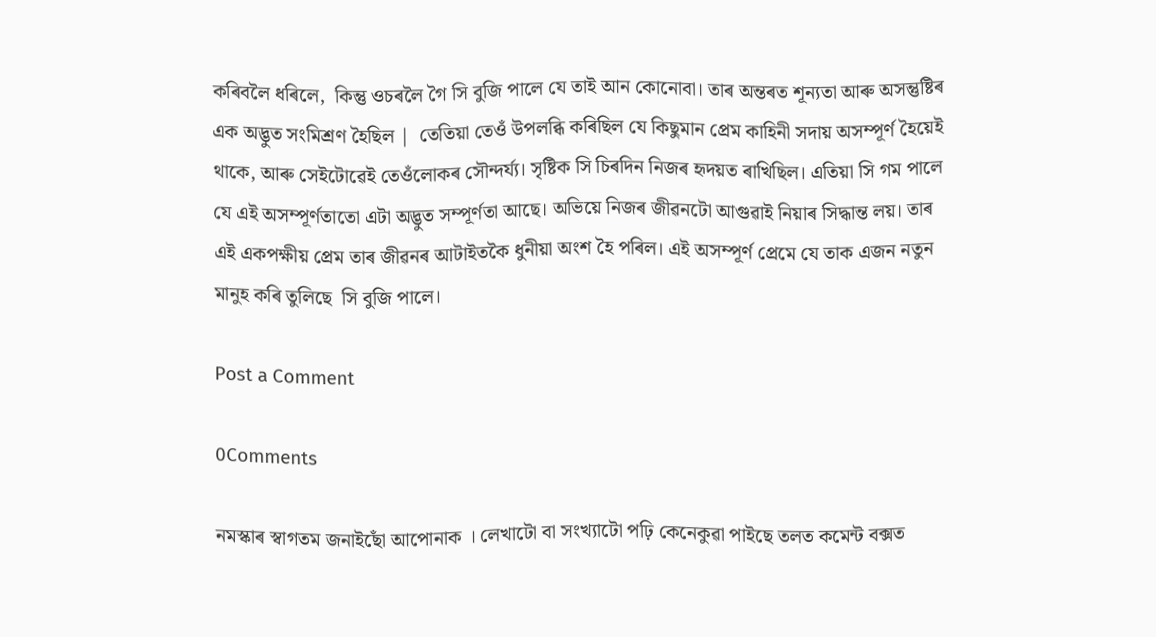কৰিবলৈ ধৰিলে,  কিন্তু ওচৰলৈ গৈ সি বুজি পালে যে তাই আন কোনোবা। তাৰ অন্তৰত শূন্যতা আৰু অসন্তুষ্টিৰ এক অদ্ভুত সংমিশ্ৰণ হৈছিল |  তেতিয়া তেওঁ উপলব্ধি কৰিছিল যে কিছুমান প্ৰেম কাহিনী সদায় অসম্পূৰ্ণ হৈয়েই থাকে, আৰু সেইটোৱেই তেওঁলোকৰ সৌন্দৰ্য্য। সৃষ্টিক সি চিৰদিন নিজৰ হৃদয়ত ৰাখিছিল। এতিয়া সি গম পালে যে এই অসম্পূৰ্ণতাতো এটা অদ্ভুত সম্পূৰ্ণতা আছে। অভিয়ে নিজৰ জীৱনটো আগুৱাই নিয়াৰ সিদ্ধান্ত লয়। তাৰ এই একপক্ষীয় প্ৰেম তাৰ জীৱনৰ আটাইতকৈ ধুনীয়া অংশ হৈ পৰিল। এই অসম্পূৰ্ণ প্ৰেমে যে তাক এজন নতুন মানুহ কৰি তুলিছে  সি বুজি পালে।

Post a Comment

0Comments

নমস্কাৰ স্বাগতম জনাইছোঁ আপোনাক । লেখাটো বা সংখ্যাটো পঢ়ি কেনেকুৱা পাইছে তলত কমেন্ট বক্সত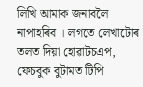লিখি আমাক জনাবলৈ নাপাহৰিব । লগতে লেখাটোৰ তলত দিয়া হোৱাটচএপ, ফেচবুক বুটামত টিপি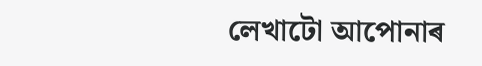লেখাটো আপোনাৰ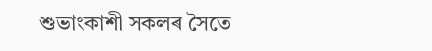শুভাংকাশী সকলৰ সৈতে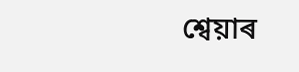শ্বেয়াৰ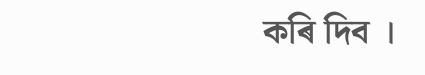কৰি দিব ।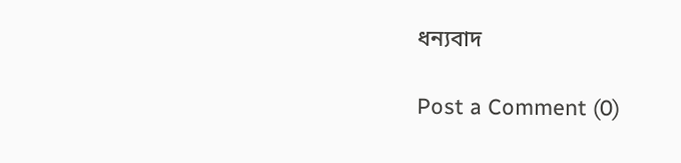ধন্যবাদ

Post a Comment (0)